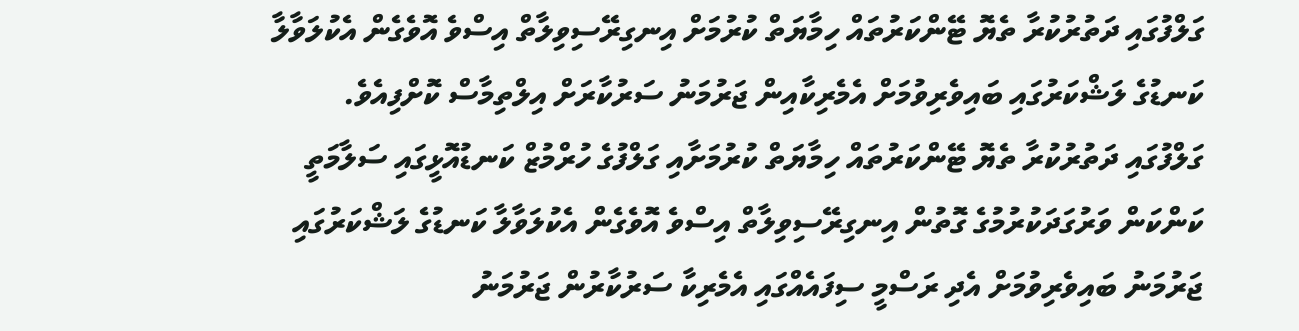ގަލްފުގައި ދަތުރުކުރާ ތެޔޮ ޓޭންކަރުތައް ހިމާޔަތް ކުރުމަށް އިނގިރޭސިވިލާތް އިސްވެ އޮވެގެން އެކުލަވާލާ ކަނޑުގެ ލަޝްކަރުގައި ބައިވެރިވުމަށް އެމެރިކާއިން ޖަރުމަނު ސަރުކާރަށް އިލްތިމާސް ކޮށްފިއެވެ.
ގަލްފުގައި ދަތުރުކުރާ ތެޔޮ ޓޭންކަރުތައް ހިމާޔަތް ކުރުމަށާއި ގަލްފުގެ ހުރްމުޒް ކަނޑުއޮޅީގައި ސަލާމަތީ ކަންކަން ވަރުގަދަކުރުމުގެ ގޮތުން އިނގިރޭސިވިލާތް އިސްވެ އޮވެގެން އެކުލަވާލާ ކަނޑުގެ ލަޝްކަރުގައި ޖަރުމަނު ބައިވެރިވުމަށް އެދި ރަސްމީ ސިފައެއްގައި އެމެރިކާ ސަރުކާރުން ޖަރުމަނު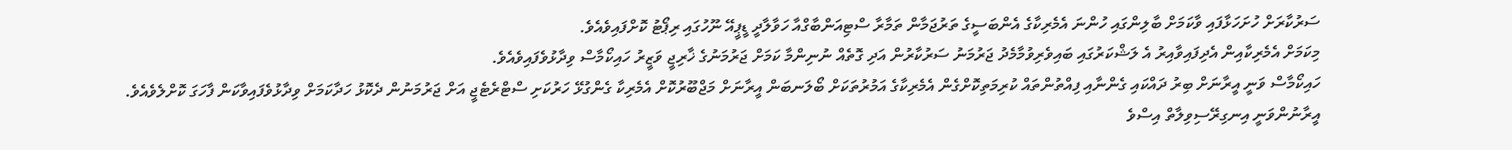ސަރުކާރަށް ހުށަހަޅާފައި ވާކަމަށް ބާލިންގައި ހުންނަ އެމެރިކާގެ އެންބަސީގެ ތަރުޖަމާން ތަމާރާ ސްޓިއަންބާގްއާ ހަވާލާދީ ޑީޕީއޭ ނޫހުގައި ރިޕޯޓު ކޮށްފައިވެއެވެ.
މިކަމަށް އެމެރިކާއިން އެދިފައިވާއިރު އެ ލަޝްކަރުގައި ބައިވެރިވުމާމެދު ޖަރުމަނު ސަރުކާރުން އަދި ގޮތެއް ނުނިންމާ ކަމަށް ޖަރުމަނުގެ ޚާރިޖީ ވަޒީރު ހައިކޯމާސް ވިދާޅުވެފައިވެއެވެ.
ހައިކޯމާސް ވަނީ އީރާނަށް ބިރު ދައްކައި ގެންނާއި ފިއްތުންތައް ކުރިމަތިކޮށްގެން އެމެރިކާގެ އަމުރުތަކަށް ބޯލަނބަން އީރާނަށް މަޖްބޫރުކޮށް އެމެރިކާ ގެންގުޅޭ ހަރުކަށި ސްޓްރެޓެޖީ އަށް ޖަރުމަނުން ދެކޮޅު ހަދާކަމަށް ވިދާޅުވެފައިވާކަން ފާހަގަ ކޮށްލެވެއެވެ.
އީރާނުންވަނީ އިނގިރޭސިވިލާތް އިސްވެ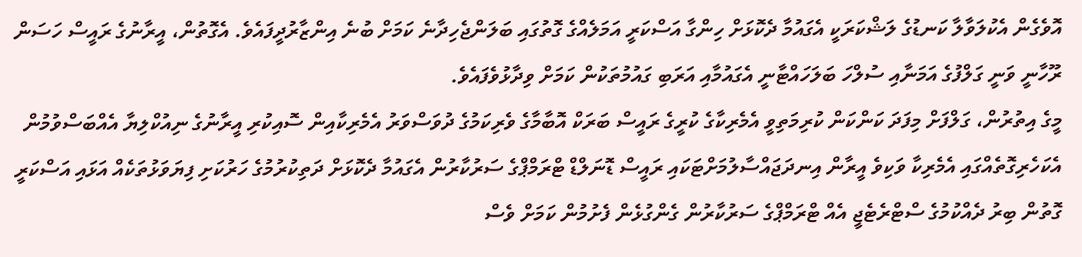އޮވެގެން އެކުލަވާލާ ކަނޑުގެ ލަޝްކަރަކީ އެގައުމާ ދެކޮޅަށް ހިންގާ އަސްކަރީ އަމަލެއްގެ ގޮތުގައި ބަލަންޖެހިދާނެ ކަމަށް ބުނެ އިންޒާރުދީފައެވެ. އެގޮތުން، އީރާނުގެ ރައީސް ހަސަން ރޫހާނީ ވަނީ ގަލްފުގެ އަމަނާއި ސުލްހަ ބަލަހައްޓާނީ އެގައުމާއި އަރަބި ގައުމުތަކުން ކަމަށް ވިދާޅުވެފައެވެ.
މީގެ އިތުރުން، ގަލްފަށް މިފަދަ ކަންކަން ކުރިމަތިވީ އެމެރިކާގެ ކުރީގެ ރައީސް ބަރަކް އޮބާމާގެ ވެރިކަމުގެ ދުވަސްވަރު އެމެރިކާއިން ސޮއިކުރި އީރާނުގެ ނިއުކްލިޔާ އެއްބަސްވުމުން އެކަހެރިގޮތެއްގައި އެމެރިކާ ވަކިވެ އީރާން އިނދަޖައްސާލުމަށްޓަކައި ރައީސް ޑޮނަލްޑް ޓްރަމްޕްގެ ސަރުކާރުން އެގައުމާ ދެކޮޅަށް ދަތިކުރުމުގެ ހަރުކަށި ފިޔަވަޅުތަކެއް އަޅައި އަސްކަރީ ގޮތުން ބިރު ދެއްކުމުގެ ސްޓްރެޓެޖީ އެއް ޓްރަމްޕްގެ ސަރުކާރުން ގެންގުޅެން ފެށުމުން ކަމަށް ވެސް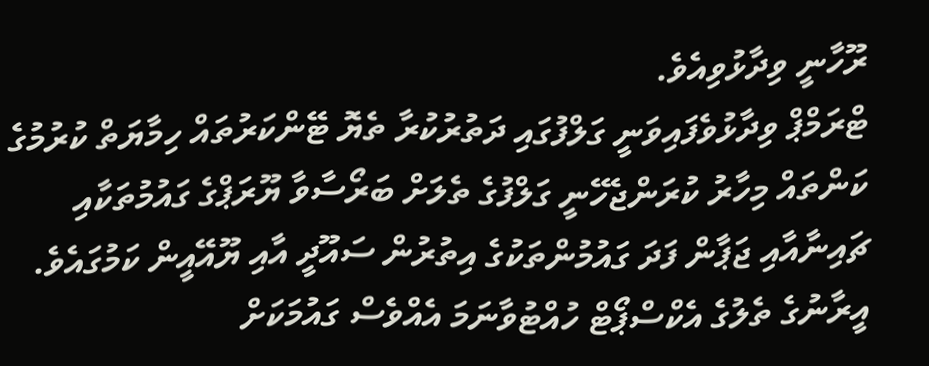ރޫހާނީ ވިދާޅުވިއެވެ.
ޓްރަމްޕް ވިދާޅުވެފައިވަނީ ގަލްފުގައި ދަތުރުކުރާ ތެޔޮ ޓޭންކަރުތައް ހިމާޔަތް ކުރުމުގެ ކަންތައް މިހާރު ކުރަންޖެހޭނީ ގަލްފުގެ ތެލަށް ބަރޯސާވާ ޔޫރަޕްގެ ގައުމުތަކާއި ޗައިނާއާއި ޖަޕާން ފަދަ ގައުމުންތަކުގެ އިތުރުން ސައޫދީ އާއި ޔޫއޭއީން ކަމުގައެވެ.
އީރާނުގެ ތެލުގެ އެކްސްޕޯޓް ހުއްޓުވާނަމަ އެއްވެސް ގައުމަކަށް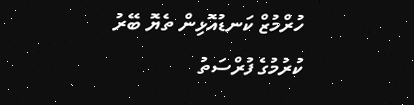ހުރްމުޒް ކަނޑުއޮޅިން ތެޔޮ ބޭރު ކުރުމުގެ ފުރްސަތު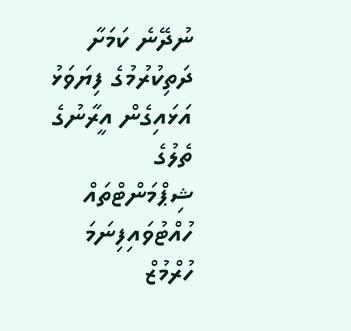ނުދޭނެ ކަމަށާ ދަތިކުރުމުގެ ފިޔަވަޅު އަޅައިގެން އީރާނުގެ ތެލުގެ ޝިޕްމަންޓްތައް ހުއްޓުވައިފިނަމަ ހުރްމުޒް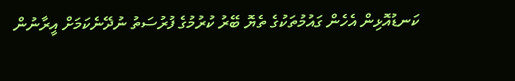ކަނޑުއޮޅިން އެހެން ގައުމުތަކުގެ ތެޔޮ ބޭރު ކުރުމުގެ ފުރުސަތު ނުދޭނެކަމަށް އީރާނުން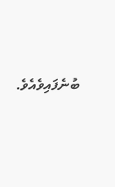ބުނެފައިވެއެވެ.